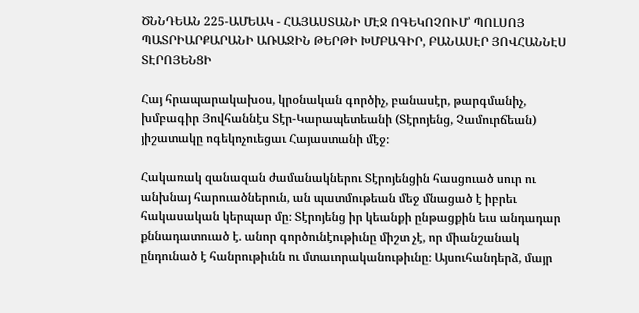ԾՆՆԴԵԱՆ 225-ԱՄԵԱԿ - ՀԱՅԱՍՏԱՆԻ ՄԷՋ ՈԳԵԿՈՉՈՒՄ՝ ՊՈԼՍՈՅ ՊԱՏՐԻԱՐՔԱՐԱՆԻ ԱՌԱՋԻՆ ԹԵՐԹԻ ԽՄԲԱԳԻՐ, ԲԱՆԱՍԷՐ ՅՈՎՀԱՆՆԷՍ ՏԷՐՈՅԵՆՑԻ

Հայ հրապարակախօս, կրօնական գործիչ, բանասէր, թարգմանիչ, խմբագիր Յովհաննէս Տէր-Կարապետեանի (Տէրոյենց, Չամուրճեան) յիշատակը ոգեկոչուեցաւ Հայաստանի մէջ։

Հակառակ զանազան ժամանակներու Տէրոյենցին հասցուած սուր ու անխնայ հարուածներուն, ան պատմութեան մեջ մնացած է իբրեւ հակասական կերպար մը։ Տէրոյենց իր կեանքի ընթացքին եւս անդադար քննադատուած է. անոր գործունէութիւնը միշտ չէ, որ միանշանակ ընդունած է հանրութիւնն ու մտաւորականութիւնը։ Այսուհանդերձ, մայր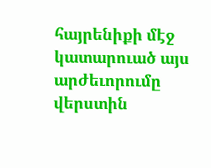հայրենիքի մէջ կատարուած այս արժեւորումը վերստին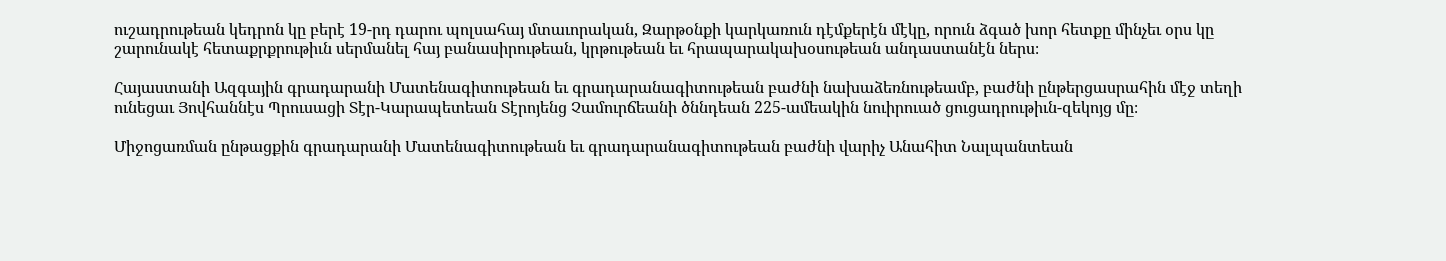ուշադրութեան կեդրոն կը բերէ 19-րդ դարու պոլսահայ մտաւորական, Զարթօնքի կարկառուն դէմքերէն մէկը, որուն ձգած խոր հետքը մինչեւ օրս կը շարունակէ հետաքրքրութիւն սերմանել հայ բանասիրութեան, կրթութեան եւ հրապարակախօսութեան անդաստանէն ներս։

Հայաստանի Ազգային գրադարանի Մատենագիտութեան եւ գրադարանագիտութեան բաժնի նախաձեռնութեամբ, բաժնի ընթերցասրահին մէջ տեղի ունեցաւ Յովհաննէս Պրուսացի Տէր-Կարապետեան Տէրոյենց Չամուրճեանի ծննդեան 225-ամեակին նուիրուած ցուցադրութիւն-զեկոյց մը։

Միջոցառման ընթացքին գրադարանի Մատենագիտութեան եւ գրադարանագիտութեան բաժնի վարիչ Անահիտ Նալպանտեան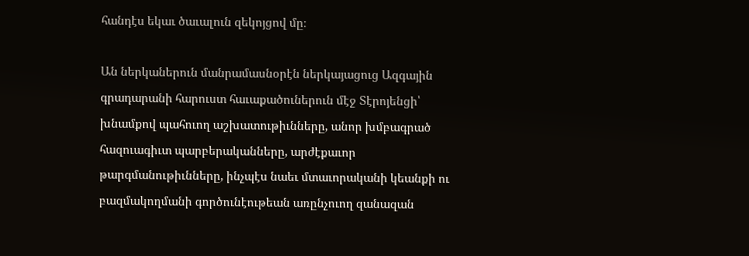հանդէս եկաւ ծաւալուն զեկոյցով մը։

Ան ներկաներուն մանրամասնօրէն ներկայացուց Ազգային գրադարանի հարուստ հաւաքածուներուն մէջ Տէրոյենցի՝ խնամքով պահուող աշխատութիւնները, անոր խմբագրած հազուագիւտ պարբերականները, արժէքաւոր թարգմանութիւնները, ինչպէս նաեւ մտաւորականի կեանքի ու բազմակողմանի գործունէութեան առընչուող զանազան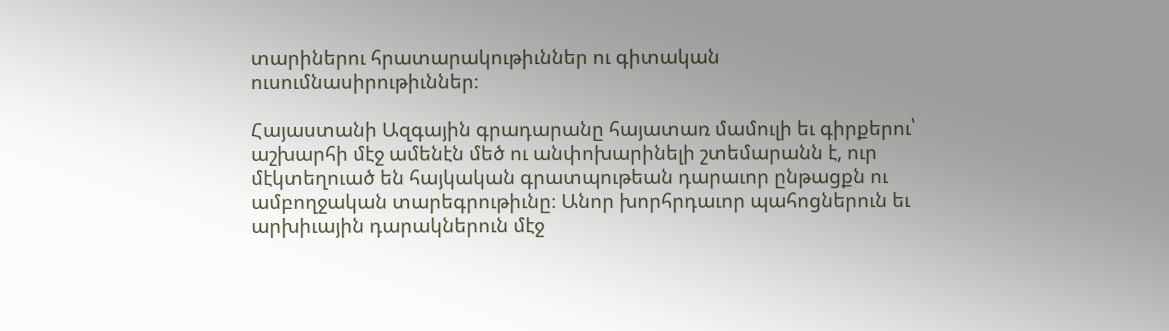տարիներու հրատարակութիւններ ու գիտական ուսումնասիրութիւններ։

Հայաստանի Ազգային գրադարանը հայատառ մամուլի եւ գիրքերու՝ աշխարհի մէջ ամենէն մեծ ու անփոխարինելի շտեմարանն է, ուր մէկտեղուած են հայկական գրատպութեան դարաւոր ընթացքն ու ամբողջական տարեգրութիւնը։ Անոր խորհրդաւոր պահոցներուն եւ արխիւային դարակներուն մէջ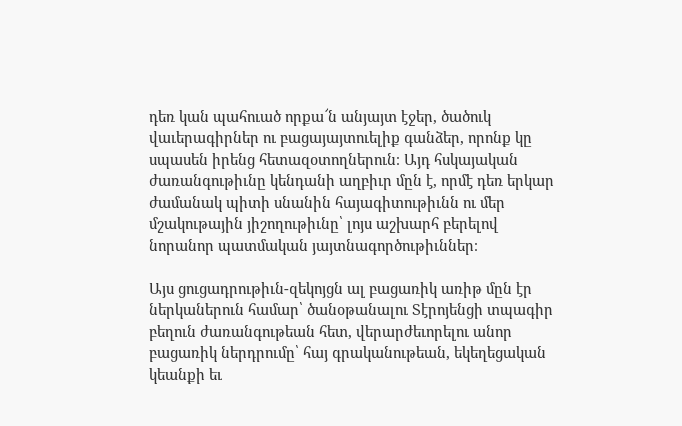դեռ կան պահուած որքա՜ն անյայտ էջեր, ծածուկ վաւերագիրներ ու բացայայտուելիք գանձեր, որոնք կը սպասեն իրենց հետազօտողներուն։ Այդ հսկայական ժառանգութիւնը կենդանի աղբիւր մըն է, որմէ դեռ երկար ժամանակ պիտի սնանին հայագիտութիւնն ու մեր մշակութային յիշողութիւնը՝ լոյս աշխարհ բերելով նորանոր պատմական յայտնագործութիւններ։

Այս ցուցադրութիւն-զեկոյցն ալ բացառիկ առիթ մըն էր ներկաներուն համար՝ ծանօթանալու Տէրոյենցի տպագիր բեղուն ժառանգութեան հետ, վերարժեւորելու անոր բացառիկ ներդրումը՝ հայ գրականութեան, եկեղեցական կեանքի եւ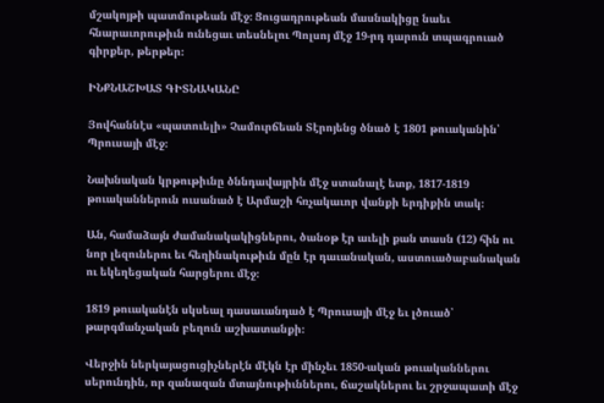մշակոյթի պատմութեան մէջ։ Ցուցադրութեան մասնակիցը նաեւ հնարաւորութիւն ունեցաւ տեսնելու Պոլսոյ մէջ 19-րդ դարուն տպագրուած գիրքեր, թերթեր։

ԻՆՔՆԱՇԽԱՏ ԳԻՏՆԱԿԱՆԸ

Յովհաննէս «պատուելի» Չամուրճեան Տէրոյենց ծնած է 1801 թուականին՝ Պրուսայի մէջ։

Նախնական կրթութիւնը ծննդավայրին մէջ ստանալէ ետք, 1817-1819 թուականներուն ուսանած է Արմաշի հռչակաւոր վանքի երդիքին տակ։

Ան, համաձայն ժամանակակիցներու, ծանօթ էր աւելի քան տասն (12) հին ու նոր լեզուներու եւ հեղինակութիւն մըն էր դաւանական, աստուածաբանական ու եկեղեցական հարցերու մէջ։

1819 թուականէն սկսեալ դասաւանդած է Պրուսայի մէջ եւ լծուած՝ թարգմանչական բեղուն աշխատանքի։

Վերջին ներկայացուցիչներէն մէկն էր մինչեւ 1850-ական թուականներու սերունդին, որ զանազան մտայնութիւններու, ճաշակներու եւ շրջապատի մէջ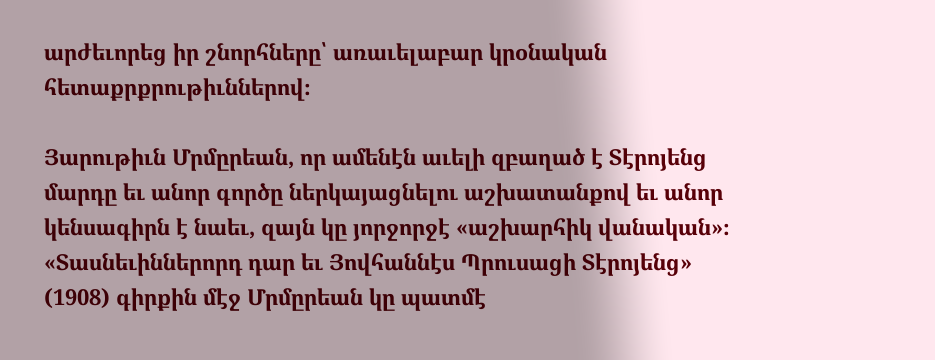արժեւորեց իր շնորհները՝ առաւելաբար կրօնական հետաքրքրութիւններով։

Յարութիւն Մրմըրեան, որ ամենէն աւելի զբաղած է Տէրոյենց մարդը եւ անոր գործը ներկայացնելու աշխատանքով եւ անոր կենսագիրն է նաեւ, զայն կը յորջորջէ «աշխարհիկ վանական»։ «Տասնեւիններորդ դար եւ Յովհաննէս Պրուսացի Տէրոյենց» (1908) գիրքին մէջ Մրմըրեան կը պատմէ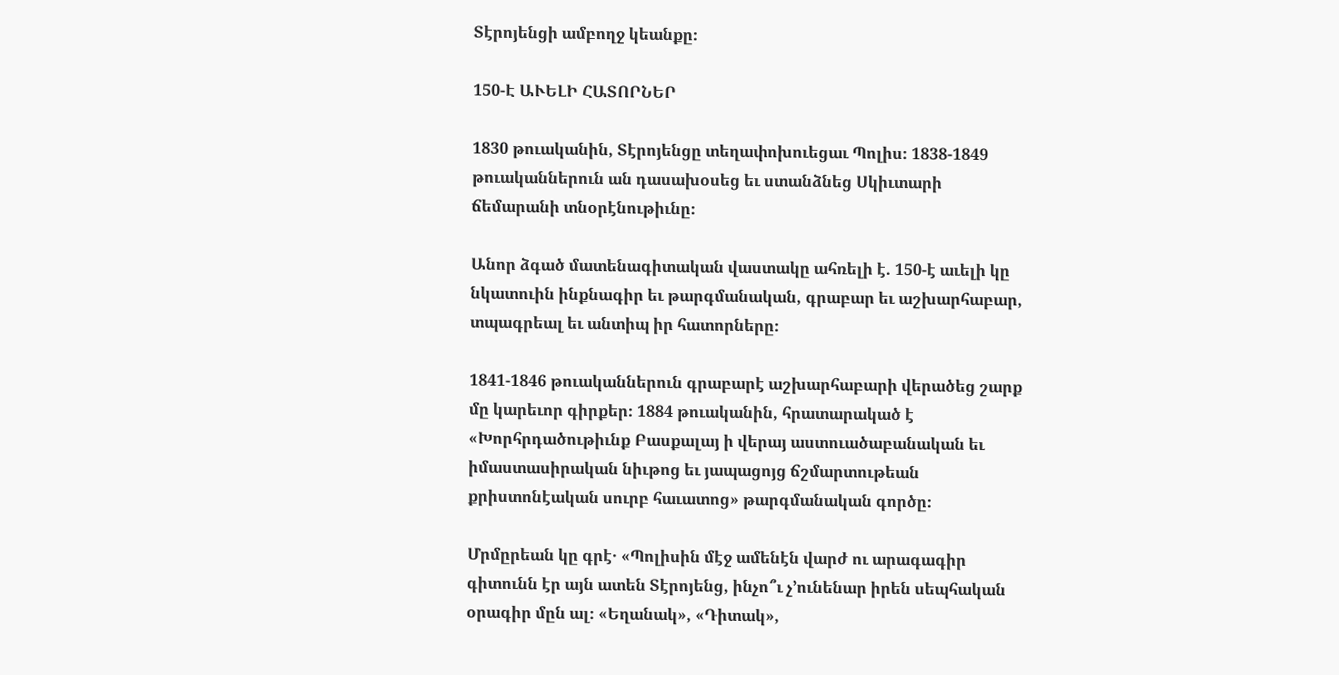Տէրոյենցի ամբողջ կեանքը։

150-Է ԱՒԵԼԻ ՀԱՏՈՐՆԵՐ

1830 թուականին, Տէրոյենցը տեղափոխուեցաւ Պոլիս։ 1838-1849 թուականներուն ան դասախօսեց եւ ստանձնեց Սկիւտարի ճեմարանի տնօրէնութիւնը։

Անոր ձգած մատենագիտական վաստակը ահռելի է. 150-է աւելի կը նկատուին ինքնագիր եւ թարգմանական, գրաբար եւ աշխարհաբար, տպագրեալ եւ անտիպ իր հատորները։

1841-1846 թուականներուն գրաբարէ աշխարհաբարի վերածեց շարք մը կարեւոր գիրքեր։ 1884 թուականին, հրատարակած է «Խորհրդածութիւնք Բասքալայ ի վերայ աստուածաբանական եւ իմաստասիրական նիւթոց եւ յապացոյց ճշմարտութեան քրիստոնէական սուրբ հաւատոց» թարգմանական գործը։

Մրմըրեան կը գրէ․ «Պոլիսին մէջ ամենէն վարժ ու արագագիր գիտունն էր այն ատեն Տէրոյենց, ինչո՞ւ չ՚ունենար իրեն սեպհական օրագիր մըն ալ։ «Եղանակ», «Դիտակ»,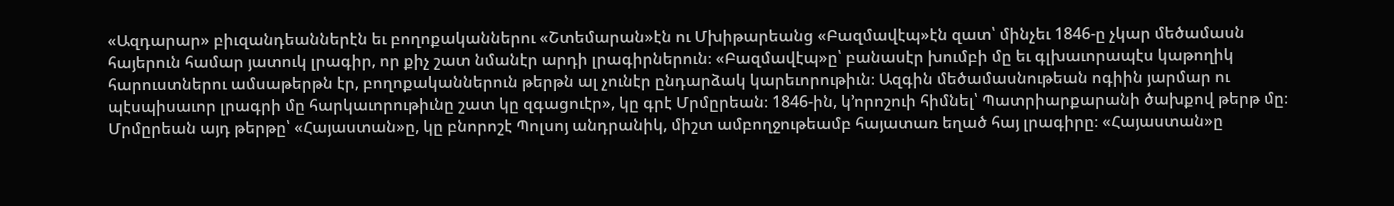«Ազդարար» բիւզանդեաններէն եւ բողոքականներու «Շտեմարան»էն ու Մխիթարեանց «Բազմավէպ»էն զատ՝ մինչեւ 1846-ը չկար մեծամասն հայերուն համար յատուկ լրագիր, որ քիչ շատ նմանէր արդի լրագիրներուն։ «Բազմավէպ»ը՝ բանասէր խումբի մը եւ գլխաւորապէս կաթողիկ հարուստներու ամսաթերթն էր, բողոքականներուն թերթն ալ չունէր ընդարձակ կարեւորութիւն։ Ազգին մեծամասնութեան ոգիին յարմար ու պէսպիսաւոր լրագրի մը հարկաւորութիւնը շատ կը զգացուէր», կը գրէ Մրմըրեան։ 1846-ին, կ՚որոշուի հիմնել՝ Պատրիարքարանի ծախքով թերթ մը։ Մրմըրեան այդ թերթը՝ «Հայաստան»ը, կը բնորոշէ Պոլսոյ անդրանիկ, միշտ ամբողջութեամբ հայատառ եղած հայ լրագիրը։ «Հայաստան»ը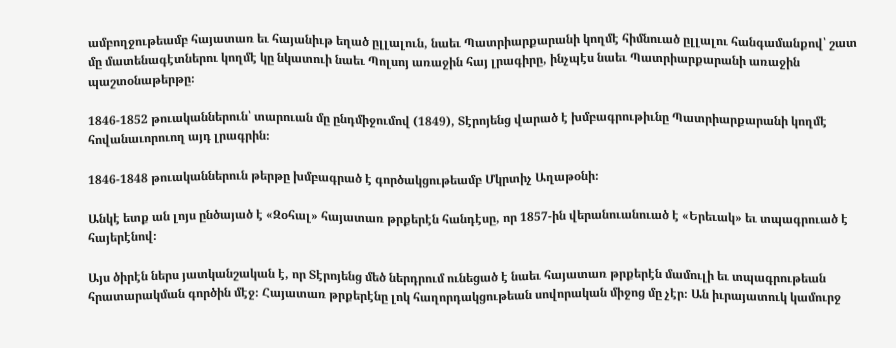ամբողջութեամբ հայատառ եւ հայանիւթ եղած ըլլալուն, նաեւ Պատրիարքարանի կողմէ հիմնուած ըլլալու հանգամանքով՝ շատ մը մատենագէտներու կողմէ կը նկատուի նաեւ Պոլսոյ առաջին հայ լրագիրը, ինչպէս նաեւ Պատրիարքարանի առաջին պաշտօնաթերթը։

1846-1852 թուականներուն՝ տարուան մը ընդմիջումով (1849), Տէրոյենց վարած է խմբագրութիւնը Պատրիարքարանի կողմէ հովանաւորուող այդ լրագրին։

1846-1848 թուականներուն թերթը խմբագրած է գործակցութեամբ Մկրտիչ Աղաթօնի։

Անկէ ետք ան լոյս ընծայած է «Զօհալ» հայատառ թրքերէն հանդէսը, որ 1857-ին վերանուանուած է «Երեւակ» եւ տպագրուած է հայերէնով։

Այս ծիրէն ներս յատկանշական է, որ Տէրոյենց մեծ ներդրում ունեցած է նաեւ հայատառ թրքերէն մամուլի եւ տպագրութեան հրատարակման գործին մէջ։ Հայատառ թրքերէնը լոկ հաղորդակցութեան սովորական միջոց մը չէր։ Ան իւրայատուկ կամուրջ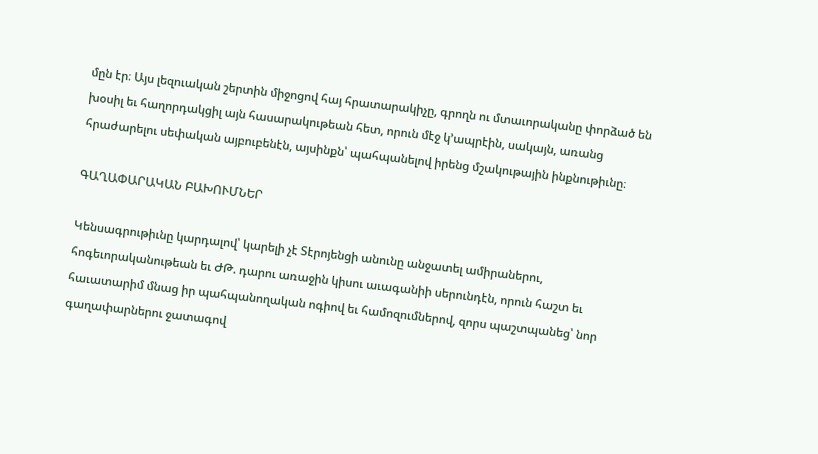մըն էր։ Այս լեզուական շերտին միջոցով հայ հրատարակիչը, գրողն ու մտաւորականը փորձած են խօսիլ եւ հաղորդակցիլ այն հասարակութեան հետ, որուն մէջ կ՚ապրէին, սակայն, առանց հրաժարելու սեփական այբուբենէն, այսինքն՝ պահպանելով իրենց մշակութային ինքնութիւնը։

ԳԱՂԱՓԱՐԱԿԱՆ ԲԱԽՈՒՄՆԵՐ

Կենսագրութիւնը կարդալով՝ կարելի չէ Տէրոյենցի անունը անջատել ամիրաներու, հոգեւորականութեան եւ ԺԹ. դարու առաջին կիսու աւագանիի սերունդէն, որուն հաշտ եւ հաւատարիմ մնաց իր պահպանողական ոգիով եւ համոզումներով, զորս պաշտպանեց՝ նոր գաղափարներու ջատագով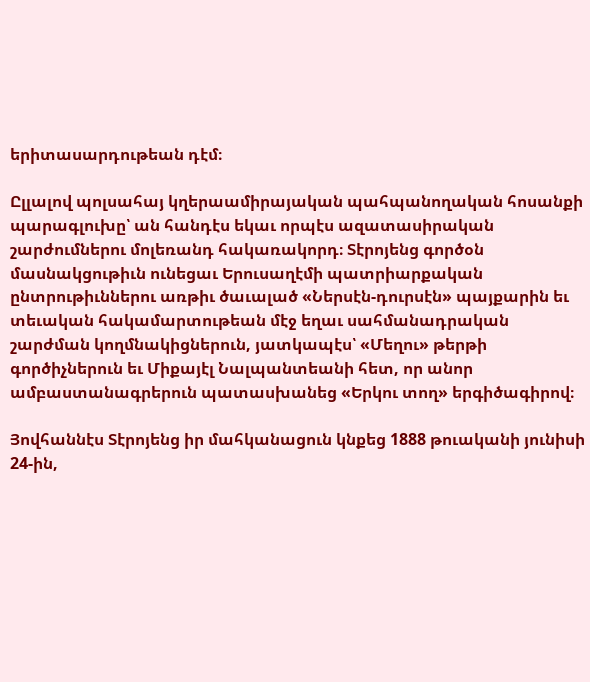երիտասարդութեան դէմ։

Ըլլալով պոլսահայ կղերաամիրայական պահպանողական հոսանքի պարագլուխը՝ ան հանդէս եկաւ որպէս ազատասիրական շարժումներու մոլեռանդ հակառակորդ։ Տէրոյենց գործօն մասնակցութիւն ունեցաւ Երուսաղէմի պատրիարքական ընտրութիւններու առթիւ ծաւալած «Ներսէն-դուրսէն» պայքարին եւ տեւական հակամարտութեան մէջ եղաւ սահմանադրական շարժման կողմնակիցներուն, յատկապէս՝ «Մեղու» թերթի գործիչներուն եւ Միքայէլ Նալպանտեանի հետ, որ անոր ամբաստանագրերուն պատասխանեց «Երկու տող» երգիծագիրով։

Յովհաննէս Տէրոյենց իր մահկանացուն կնքեց 1888 թուականի յունիսի 24-ին,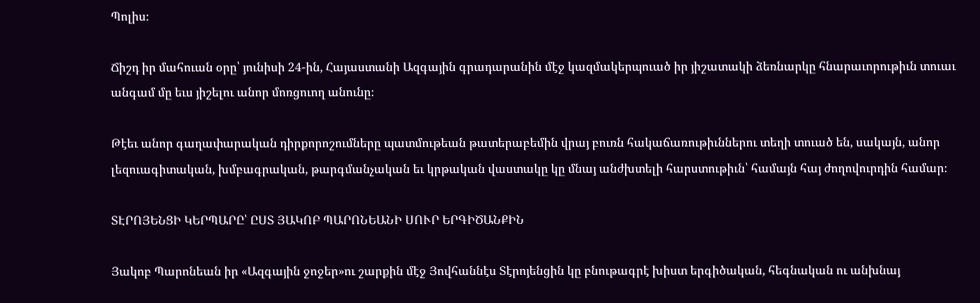Պոլիս։

Ճիշդ իր մահուան օրը՝ յունիսի 24-ին, Հայաստանի Ազգային գրադարանին մէջ կազմակերպուած իր յիշատակի ձեռնարկը հնարաւորութիւն տուաւ անգամ մը եւս յիշելու անոր մոռցուող անունը։

Թէեւ անոր գաղափարական դիրքորոշումները պատմութեան թատերաբեմին վրայ բուռն հակաճառութիւններու տեղի տուած են, սակայն, անոր լեզուագիտական, խմբագրական, թարգմանչական եւ կրթական վաստակը կը մնայ անժխտելի հարստութիւն՝ համայն հայ ժողովուրդին համար։

ՏԷՐՈՅԵՆՑԻ ԿԵՐՊԱՐԸ՝ ԸՍՏ ՅԱԿՈԲ ՊԱՐՈՆԵԱՆԻ ՍՈՒՐ ԵՐԳԻԾԱՆՔԻՆ

Յակոբ Պարոնեան իր «Ազգային ջոջեր»ու շարքին մէջ Յովհաննէս Տէրոյենցին կը բնութագրէ խիստ երգիծական, հեգնական ու անխնայ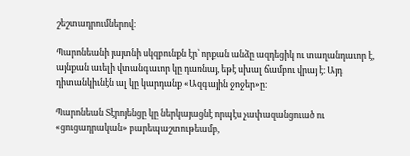շեշտադրումներով։

Պարոնեանի յայտնի սկզբունքն էր՝ որքան անձը ազդեցիկ ու տաղանդաւոր է, այնքան աւելի վտանգաւոր կը դառնայ, եթէ սխալ ճամբու վրայ է։ Այդ դիտանկիւնէն ալ կը կարդանք «Ազգային ջոջեր»ը։

Պարոնեան Տէրոյենցը կը ներկայացնէ որպէս չափազանցուած ու «ցուցադրական» բարեպաշտութեամբ,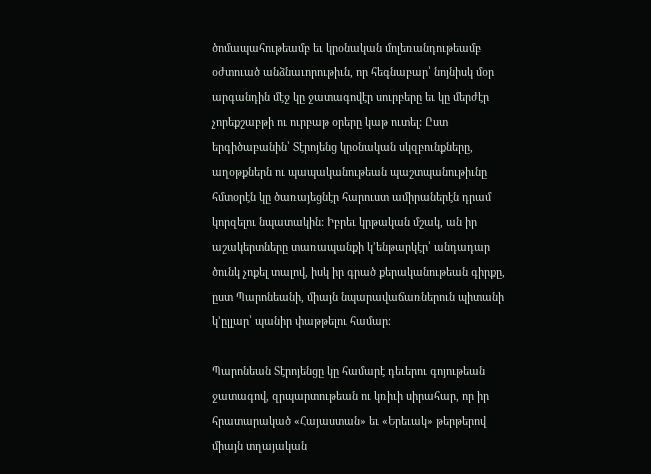ծոմապահութեամբ եւ կրօնական մոլեռանդութեամբ օժտուած անձնաւորութիւն, որ հեգնաբար՝ նոյնիսկ մօր արգանդին մէջ կը ջատագովէր սուրբերը եւ կը մերժէր չորեքշաբթի ու ուրբաթ օրերը կաթ ուտել: Ըստ երգիծաբանին՝ Տէրոյենց կրօնական սկզբունքները, աղօթքներն ու պապականութեան պաշտպանութիւնը հմտօրէն կը ծառայեցնէր հարուստ ամիրաներէն դրամ կորզելու նպատակին: Իբրեւ կրթական մշակ, ան իր աշակերտները տառապանքի կ՚ենթարկէր՝ անդադար ծունկ չոքել տալով, իսկ իր գրած քերականութեան գիրքը, ըստ Պարոնեանի, միայն նպարավաճառներուն պիտանի կ՚ըլլար՝ պանիր փաթթելու համար։

Պարոնեան Տէրոյենցը կը համարէ դեւերու գոյութեան ջատագով, զրպարտութեան ու կռիւի սիրահար, որ իր հրատարակած «Հայաստան» եւ «Երեւակ» թերթերով միայն տղայական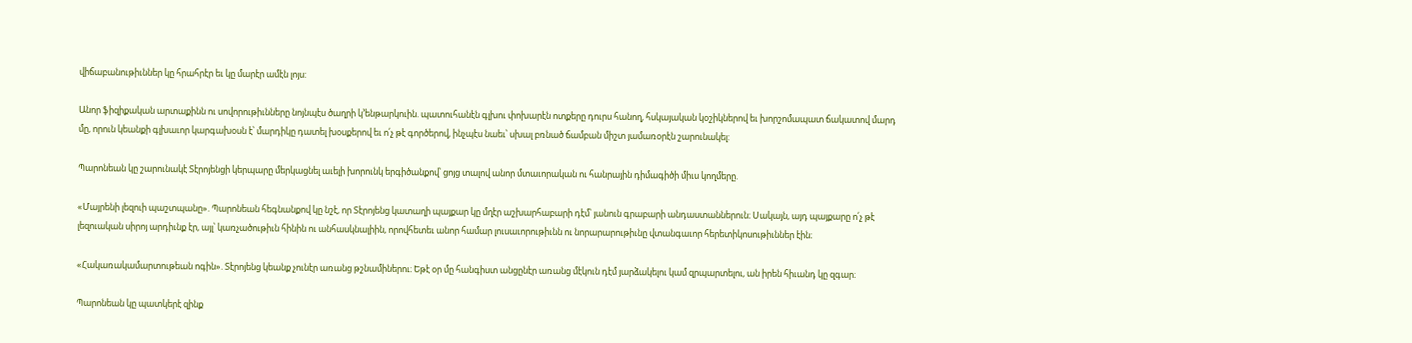վիճաբանութիւններ կը հրահրէր եւ կը մարէր ամէն լոյս:

Անոր ֆիզիքական արտաքինն ու սովորութիւնները նոյնպէս ծաղրի կ՚ենթարկուին. պատուհանէն գլխու փոխարէն ոտքերը դուրս հանող, հսկայական կօշիկներով եւ խորշոմապատ ճակատով մարդ մը, որուն կեանքի գլխաւոր կարգախօսն է՝ մարդիկը դատել խօսքերով եւ ո՛չ թէ գործերով, ինչպէս նաեւ՝ սխալ բռնած ճամբան միշտ յամառօրէն շարունակել:

Պարոնեան կը շարունակէ Տէրոյենցի կերպարը մերկացնել աւելի խորունկ երգիծանքով՝ ցոյց տալով անոր մտաւորական ու հանրային դիմագիծի միւս կողմերը.

«Մայրենի լեզուի պաշտպանը». Պարոնեան հեգնանքով կը նշէ, որ Տէրոյենց կատաղի պայքար կը մղէր աշխարհաբարի դէմ՝ յանուն գրաբարի անդաստաններուն։ Սակայն, այդ պայքարը ո՛չ թէ լեզուական սիրոյ արդիւնք էր, այլ՝ կառչածութիւն հինին ու անհասկնալիին, որովհետեւ անոր համար լուսաւորութիւնն ու նորարարութիւնը վտանգաւոր հերետիկոսութիւններ էին։

«Հակառակամարտութեան ոգին». Տէրոյենց կեանք չունէր առանց թշնամիներու։ Եթէ օր մը հանգիստ անցընէր առանց մէկուն դէմ յարձակելու կամ զրպարտելու, ան իրեն հիւանդ կը զգար։

Պարոնեան կը պատկերէ զինք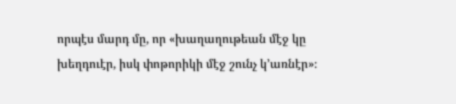որպէս մարդ մը, որ «խաղաղութեան մէջ կը խեղդուէր, իսկ փոթորիկի մէջ շունչ կ՚առնէր»։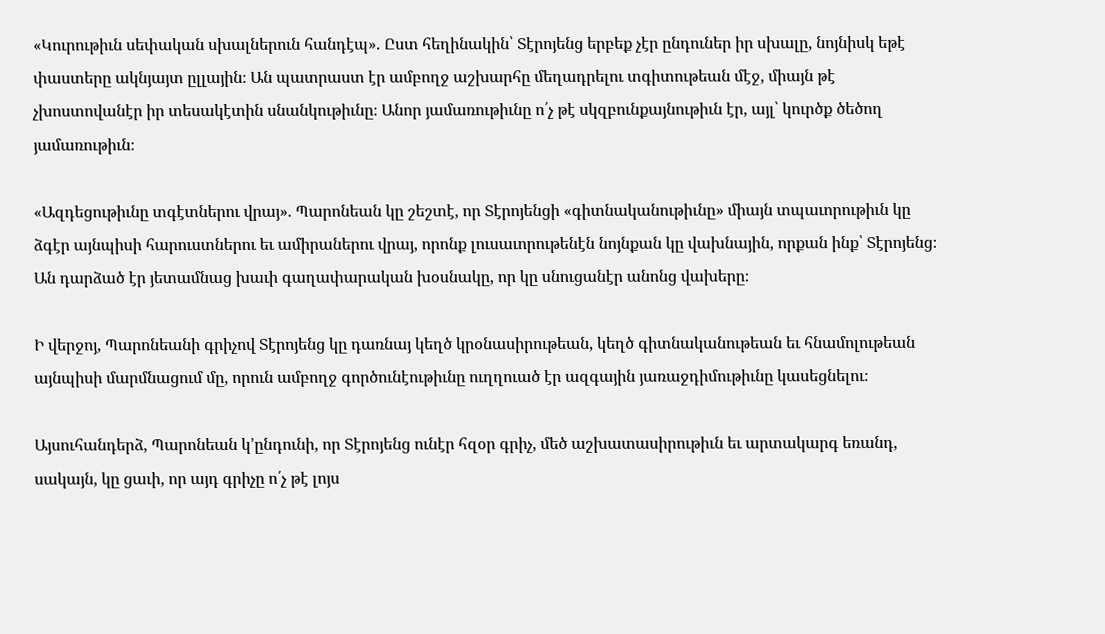«Կուրութիւն սեփական սխալներուն հանդէպ». Ըստ հեղինակին՝ Տէրոյենց երբեք չէր ընդուներ իր սխալը, նոյնիսկ եթէ փաստերը ակնյայտ ըլլային։ Ան պատրաստ էր ամբողջ աշխարհը մեղադրելու տգիտութեան մէջ, միայն թէ չխոստովանէր իր տեսակէտին սնանկութիւնը։ Անոր յամառութիւնը ո՛չ թէ սկզբունքայնութիւն էր, այլ՝ կուրծք ծեծող յամառութիւն։

«Ազդեցութիւնը տգէտներու վրայ». Պարոնեան կը շեշտէ, որ Տէրոյենցի «գիտնականութիւնը» միայն տպաւորութիւն կը ձգէր այնպիսի հարուստներու եւ ամիրաներու վրայ, որոնք լուսաւորութենէն նոյնքան կը վախնային, որքան ինք՝ Տէրոյենց։ Ան դարձած էր յետամնաց խաւի գաղափարական խօսնակը, որ կը սնուցանէր անոնց վախերը։

Ի վերջոյ, Պարոնեանի գրիչով Տէրոյենց կը դառնայ կեղծ կրօնասիրութեան, կեղծ գիտնականութեան եւ հնամոլութեան այնպիսի մարմնացում մը, որուն ամբողջ գործունէութիւնը ուղղուած էր ազգային յառաջդիմութիւնը կասեցնելու։

Այսուհանդերձ, Պարոնեան կ՚ընդունի, որ Տէրոյենց ունէր հզօր գրիչ, մեծ աշխատասիրութիւն եւ արտակարգ եռանդ, սակայն, կը ցաւի, որ այդ գրիչը ո՛չ թէ լոյս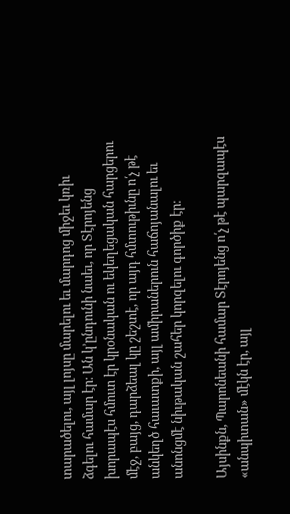տարածելու, այլ լոյսը մարելու եւ մարդոց միջեւ կռիւ ձգելու համար էր։ Ան կ՚ընդունի նաեւ, որ Տէրոյենց խորապէս հմուտ էր կրօնական ու եկեղեցական հարցերու մէջ, բայց, դարձեալ կը շեշտէ, որ այդ հմտութիւնը ո՛չ թէ անկեղծ հաւատքի, այլ ամիրաներուն հաճոյանալու եւ անոնցմէ նիւթական շահեր կորզելու գործիք էր։

Այսինքն, Պարոնեանի համար Տէրոյենց ո՛չ թէ պարզապէս «անպիտան» մէկն էր, այլ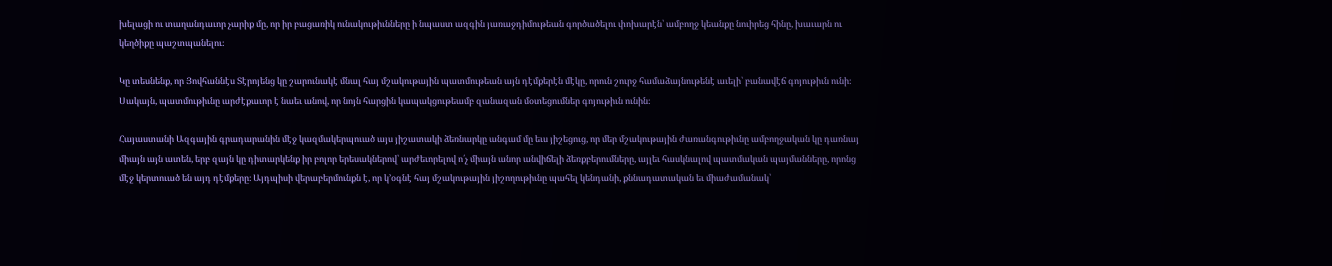խելացի ու տաղանդաւոր չարիք մը, որ իր բացառիկ ունակութիւնները ի նպաստ ազգին յառաջդիմութեան գործածելու փոխարէն՝ ամբողջ կեանքը նուիրեց հինը, խաւարն ու կեղծիքը պաշտպանելու։

Կը տեսնենք, որ Յովհաննէս Տէրոյենց կը շարունակէ մնալ հայ մշակութային պատմութեան այն դէմքերէն մէկը, որուն շուրջ համաձայնութենէ աւելի՝ բանավէճ գոյութիւն ունի։ Սակայն, պատմութիւնը արժէքաւոր է նաեւ անով, որ նոյն հարցին կապակցութեամբ զանազան մօտեցումներ գոյութիւն ունին։

Հայաստանի Ազգային գրադարանին մէջ կազմակերպուած այս յիշատակի ձեռնարկը անգամ մը եւս յիշեցուց, որ մեր մշակութային ժառանգութիւնը ամբողջական կը դառնայ միայն այն ատեն, երբ զայն կը դիտարկենք իր բոլոր երեսակներով՝ արժեւորելով ո՛չ միայն անոր անվիճելի ձեռքբերումները, այլեւ հասկնալով պատմական պայմանները, որոնց մէջ կերտուած են այդ դէմքերը։ Այդպիսի վերաբերմունքն է, որ կ՚օգնէ հայ մշակութային յիշողութիւնը պահել կենդանի, քննադատական եւ միաժամանակ՝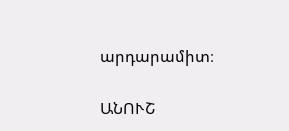արդարամիտ։

ԱՆՈՒՇ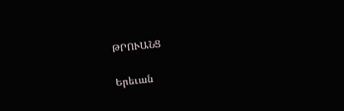ԹՐՈՒԱՆՑ

Երեւան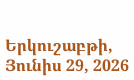Երկուշաբթի, Յունիս 29, 2026